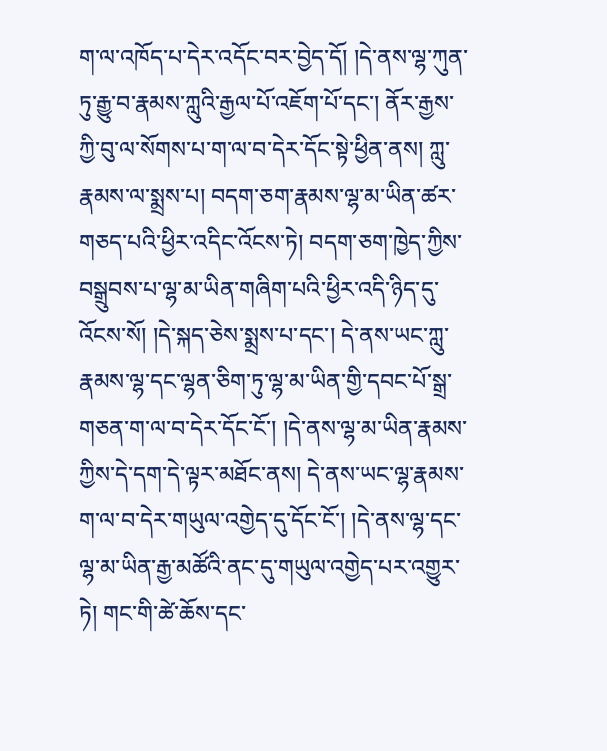ག་ལ་འཁོད་པ་དེར་འདོང་བར་བྱེད་དོ། །དེ་ནས་ལྷ་ཀུན་ཏུ་རྒྱུ་བ་རྣམས་ཀླུའི་རྒྱལ་པོ་འཇོག་པོ་དང་། ནོར་རྒྱས་ཀྱི་བུ་ལ་སོགས་པ་ག་ལ་བ་དེར་དོང་སྟེ་ཕྱིན་ནས། ཀླུ་རྣམས་ལ་སྨྲས་པ། བདག་ཅག་རྣམས་ལྷ་མ་ཡིན་ཚར་གཅད་པའི་ཕྱིར་འདིང་འོངས་ཏེ། བདག་ཅག་ཁྱེད་ཀྱིས་བསྒྲུབས་པ་ལྷ་མ་ཡིན་གཞིག་པའི་ཕྱིར་འདི་ཉིད་དུ་འོངས་སོ། །དེ་སྐད་ཅེས་སྨྲས་པ་དང་། དེ་ནས་ཡང་ཀླུ་རྣམས་ལྷ་དང་ལྷན་ཅིག་ཏུ་ལྷ་མ་ཡིན་གྱི་དབང་པོ་སྒྲ་གཅན་ག་ལ་བ་དེར་དོང་ངོ་། །དེ་ནས་ལྷ་མ་ཡིན་རྣམས་ཀྱིས་དེ་དག་དེ་ལྟར་མཐོང་ནས། དེ་ནས་ཡང་ལྷ་རྣམས་ག་ལ་བ་དེར་གཡུལ་འགྱེད་དུ་དོང་ངོ་། །དེ་ནས་ལྷ་དང་ལྷ་མ་ཡིན་རྒྱ་མཚོའི་ནང་དུ་གཡུལ་འགྱེད་པར་འགྱུར་ཏེ། གང་གི་ཚེ་ཆོས་དང་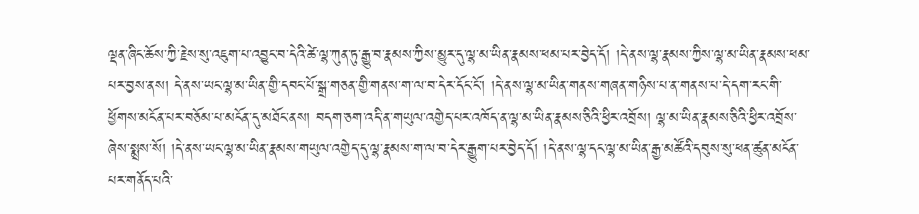ལྡན་ཞིང་ཆོས་ཀྱི་རྗེས་སུ་འཇུག་པ་འབྱུང་བ་དེའི་ཚེ་ལྷ་ཀུན་ཏུ་རྒྱུ་བ་རྣམས་ཀྱིས་མྱུར་དུ་ལྷ་མ་ཡིན་རྣམས་ཕམ་པར་བྱེད་དོ། །དེ་ནས་ལྷ་རྣམས་ཀྱིས་ལྷ་མ་ཡིན་རྣམས་ཕམ་པར་བྱས་ནས། དེ་ནས་ཡང་ལྷ་མ་ཡིན་གྱི་དབང་པོ་སྒྲ་གཅན་གྱི་གནས་ག་ལ་བ་དེར་དོང་ངོ་། །དེ་ནས་ལྷ་མ་ཡིན་གནས་གཞན་གཉིས་པ་ན་གནས་པ་དེ་དག་རང་གི་ཕྱོགས་མངོན་པར་བཅོམ་པ་མངོན་དུ་མཐོང་ནས། བདག་ཅག་འདི་ན་གཡུལ་འགྱེད་པར་འཁོད་ན་ལྷ་མ་ཡིན་རྣམས་ཅིའི་ཕྱིར་འབྲོས། ལྷ་མ་ཡིན་རྣམས་ཅིའི་ཕྱིར་འབྲོས་ཞེས་སྨྲས་སོ། །དེ་ནས་ཡང་ལྷ་མ་ཡིན་རྣམས་གཡུལ་འགྱེད་དུ་ལྷ་རྣམས་ག་ལ་བ་དེར་རྒྱུག་པར་བྱེད་དོ། །དེ་ནས་ལྷ་དང་ལྷ་མ་ཡིན་རྒྱ་མཚོའི་དབུས་སུ་ཕན་ཚུན་མངོན་པར་གནོད་པའི་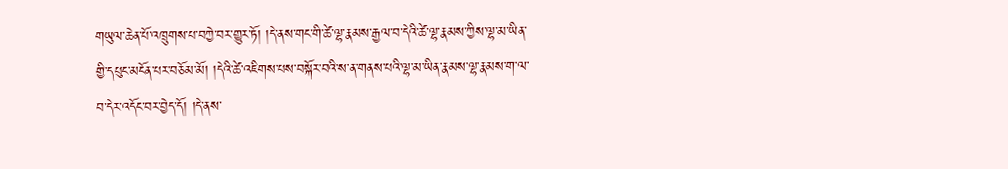གཡུལ་ཆེན་པོ་འཁྲུགས་པ་བཀྱེ་བར་གྱུར་ཏོ། །དེ་ནས་གང་གི་ཚེ་ལྷ་རྣམས་རྒྱལ་བ་དེའི་ཚེ་ལྷ་རྣམས་ཀྱིས་ལྷ་མ་ཡིན་གྱི་དཔུང་མངོན་པར་བཅོམ་མོ། །དེའི་ཚེ་འཇིགས་པས་བསྐོར་བའི་ས་ན་གནས་པའི་ལྷ་མ་ཡིན་རྣམས་ལྷ་རྣམས་ག་ལ་བ་དེར་འདོང་བར་བྱེད་དོ། །དེ་ནས་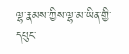ལྷ་རྣམས་ཀྱིས་ལྷ་མ་ཡིན་གྱི་དཔུང་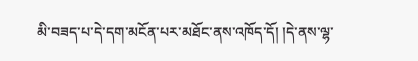མི་བཟད་པ་དེ་དག་མངོན་པར་མཐོང་ནས་འཁོད་དོ། །དེ་ནས་ལྷ་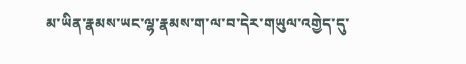མ་ཡིན་རྣམས་ཡང་ལྷ་རྣམས་ག་ལ་བ་དེར་གཡུལ་འགྱེད་དུ་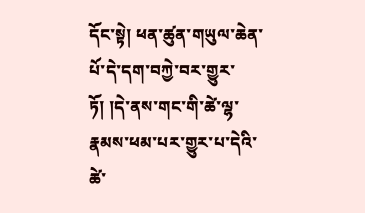དོང་སྟེ། ཕན་ཚུན་གཡུལ་ཆེན་པོ་དེ་དག་བཀྱེ་བར་གྱུར་ཏོ། །དེ་ནས་གང་གི་ཚེ་ལྷ་རྣམས་ཕམ་པར་གྱུར་པ་དེའི་ཚེ་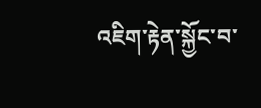འཇིག་རྟེན་སྐྱོང་བ་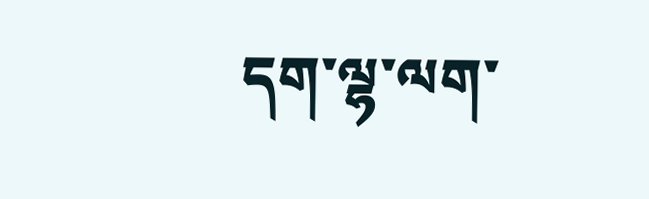དག་ལྷ་ལག་